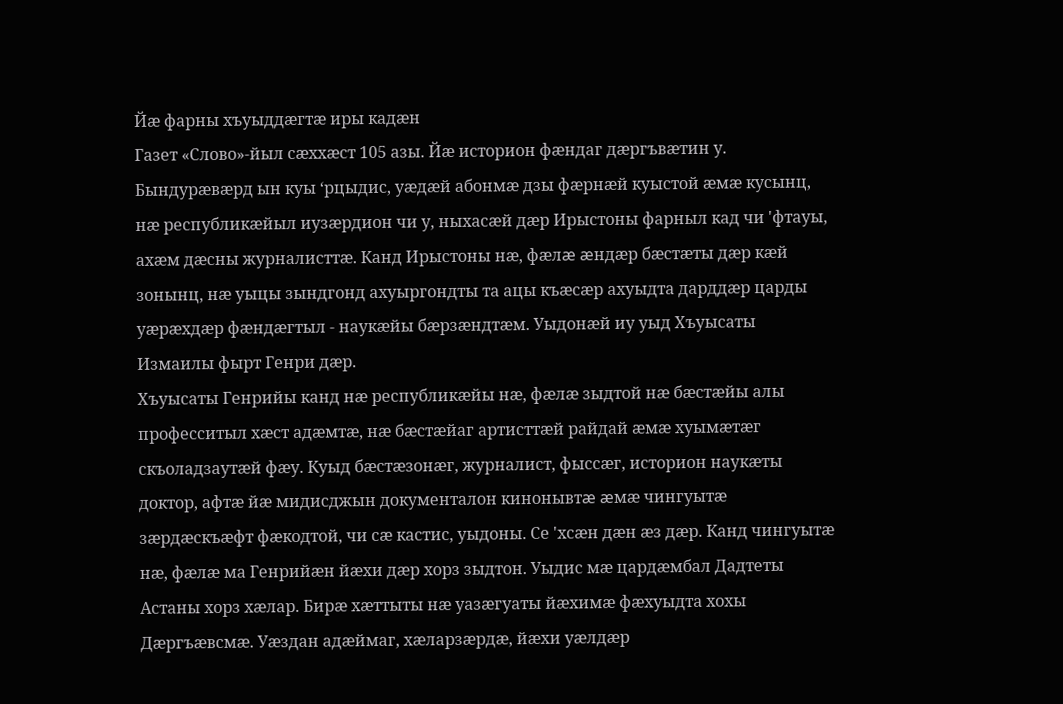Йæ фарны хъуыддæгтæ иры кадæн
Газет «Слово»-йыл сæххæст 105 азы. Йæ историон фæндаг дæргъвæтин у. Бындурæвæрд ын куы ‘рцыдис, уæдæй абонмæ дзы фæрнæй куыстой æмæ кусынц, нæ республикæйыл иузæрдион чи у, ныхасæй дæр Ирыстоны фарныл кад чи 'фтауы, ахæм дæсны журналисттæ. Канд Ирыстоны нæ, фæлæ æндæр бæстæты дæр кæй зонынц, нæ уыцы зындгонд ахуыргондты та ацы къæсæр ахуыдта дарддæр царды уæрæхдæр фæндæгтыл - наукæйы бæрзæндтæм. Уыдонæй иу уыд Хъуысаты Измаилы фырт Генри дæр.
Хъуысаты Генрийы канд нæ республикæйы нæ, фæлæ зыдтой нæ бæстæйы алы професситыл хæст адæмтæ, нæ бæстæйаг артисттæй райдай æмæ хуымæтæг скъоладзаутæй фæу. Куыд бæстæзонæг, журналист, фыссæг, историон наукæты доктор, афтæ йæ мидисджын документалон кинонывтæ æмæ чингуытæ зæрдæскъæфт фæкодтой, чи сæ кастис, уыдоны. Се 'хсæн дæн æз дæр. Канд чингуытæ нæ, фæлæ ма Генрийæн йæхи дæр хорз зыдтон. Уыдис мæ цардæмбал Дадтеты Астаны хорз хæлар. Бирæ хæттыты нæ уазæгуаты йæхимæ фæхуыдта хохы Дæргъæвсмæ. Уæздан адæймаг, хæларзæрдæ, йæхи уæлдæр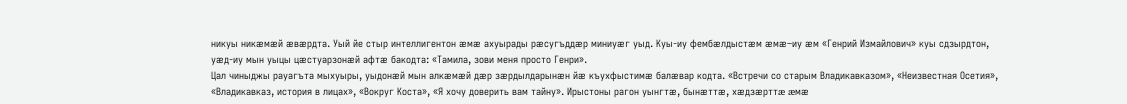никуы никæмæй æвæрдта. Уый йе стыр интеллигентон æмæ ахуырады рæсугъддæр миниуæг уыд. Куы-иу фембæлдыстæм æмæ–иу æм «Генрий Измайлович» куы сдзырдтон, уæд-иу мын уыцы цæстуарзонæй афтæ бакодта: «Тамила, зови меня просто Генри».
Цал чиныджы рауагъта мыхуыры, уыдонæй мын алкæмæй дæр зæрдылдарынæн йæ къухфыстимæ балæвар кодта. «Встречи со старым Владикавказом», «Неизвестная Осетия», «Владикавказ, история в лицах», «Вокруг Коста», «Я хочу доверить вам тайну». Ирыстоны рагон уынгтæ, бынæттæ, хæдзæрттæ æмæ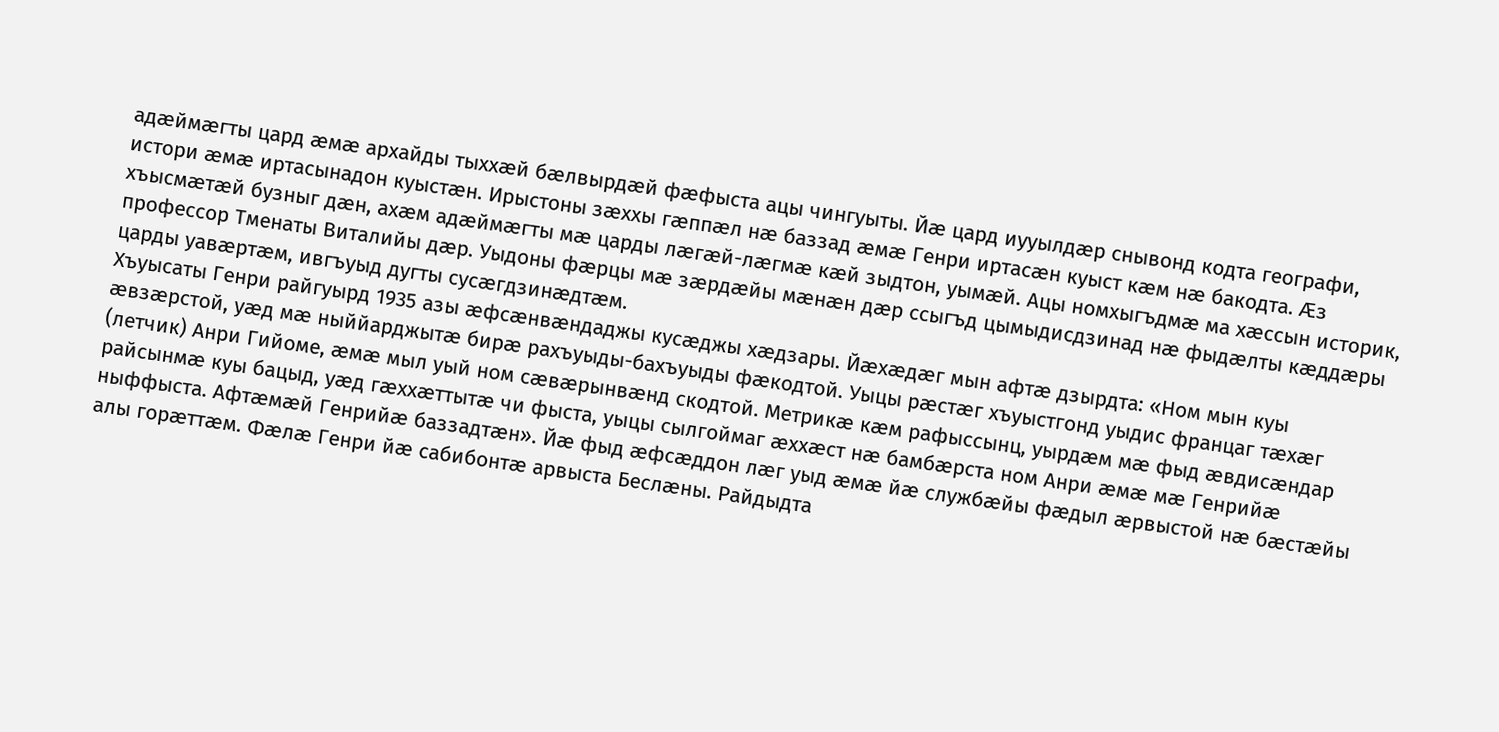адæймæгты цард æмæ архайды тыххæй бæлвырдæй фæфыста ацы чингуыты. Йæ цард иууылдæр снывонд кодта географи, истори æмæ иртасынадон куыстæн. Ирыстоны зæххы гæппæл нæ баззад æмæ Генри иртасæн куыст кæм нæ бакодта. Æз хъысмæтæй бузныг дæн, ахæм адæймæгты мæ царды лæгæй-лæгмæ кæй зыдтон, уымæй. Ацы номхыгъдмæ ма хæссын историк, профессор Тменаты Виталийы дæр. Уыдоны фæрцы мæ зæрдæйы мæнæн дæр ссыгъд цымыдисдзинад нæ фыдæлты кæддæры царды уавæртæм, ивгъуыд дугты сусæгдзинæдтæм.
Хъуысаты Генри райгуырд 1935 азы æфсæнвæндаджы кусæджы хæдзары. Йæхæдæг мын афтæ дзырдта: «Ном мын куы æвзæрстой, уæд мæ ныййарджытæ бирæ рахъуыды-бахъуыды фæкодтой. Уыцы рæстæг хъуыстгонд уыдис францаг тæхæг (летчик) Анри Гийоме, æмæ мыл уый ном сæвæрынвæнд скодтой. Метрикæ кæм рафыссынц, уырдæм мæ фыд æвдисæндар райсынмæ куы бацыд, уæд гæххæттытæ чи фыста, уыцы сылгоймаг æххæст нæ бамбæрста ном Анри æмæ мæ Генрийæ ныффыста. Афтæмæй Генрийæ баззадтæн». Йæ фыд æфсæддон лæг уыд æмæ йæ службæйы фæдыл æрвыстой нæ бæстæйы алы горæттæм. Фæлæ Генри йæ сабибонтæ арвыста Беслæны. Райдыдта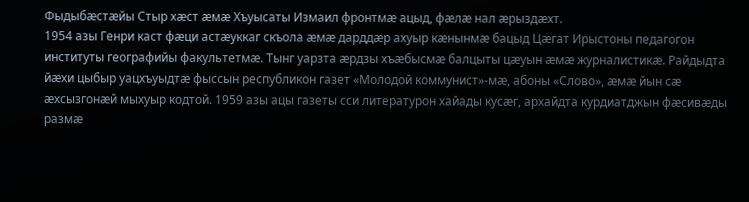Фыдыбæстæйы Стыр хæст æмæ Хъуысаты Измаил фронтмæ ацыд, фæлæ нал æрыздæхт.
1954 азы Генри каст фæци астæуккаг скъола æмæ дарддæр ахуыр кæнынмæ бацыд Цæгат Ирыстоны педагогон институты географийы факультетмæ. Тынг уарзта æрдзы хъæбысмæ балцыты цæуын æмæ журналистикæ. Райдыдта йæхи цыбыр уацхъуыдтæ фыссын республикон газет «Молодой коммунист»-мæ, абоны «Слово», æмæ йын сæ æхсызгонæй мыхуыр кодтой. 1959 азы ацы газеты сси литературон хайады кусæг, архайдта курдиатджын фæсивæды размæ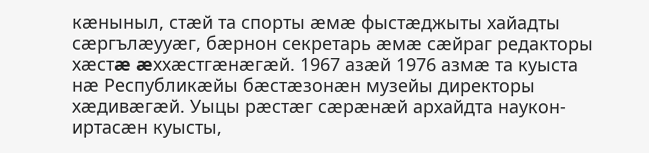кæныныл, стæй та спорты æмæ фыстæджыты хайадты сæргълæууæг, бæрнон секретарь æмæ сæйраг редакторы хæстæ æххæстгæнæгæй. 1967 азæй 1976 азмæ та куыста нæ Республикæйы бæстæзонæн музейы директоры хæдивæгæй. Уыцы рæстæг сæрæнæй архайдта наукон-иртасæн куысты,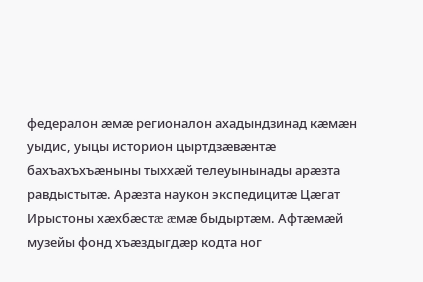федералон æмæ регионалон ахадындзинад кæмæн уыдис, уыцы историон цыртдзæвæнтæ бахъахъхъæныны тыххæй телеуынынады арæзта равдыстытæ. Арæзта наукон экспедицитæ Цæгат Ирыстоны хæхбæстæ æмæ быдыртæм. Афтæмæй музейы фонд хъæздыгдæр кодта ног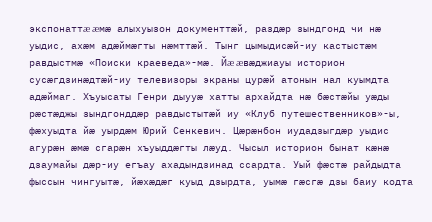экспонаттæ æмæ алыхуызон документтæй, раздæр зындгонд чи нæ уыдис, ахæм адæймæгты нæмттæй. Тынг цымыдисæй-иу кастыстæм равдыстмæ «Поиски краеведа»-мæ. Йæ æвæджиауы историон сусæгдзинæдтæй-иу телевизоры экраны цурæй атонын нал куымдта адæймаг. Хъуысаты Генри дыууæ хатты архайдта нæ бæстæйы уæды рæстæджы зындгонддæр равдыстытæй иу «Клуб путешественников»-ы, фæхуыдта йæ уырдæм Юрий Сенкевич. Цæрæнбон иудадзыгдæр уыдис агурæн æмæ сгарæн хъуыддæгты лæуд. Чысыл историон бынат кæнæ дзаумайы дæр-иу егъау ахадындзинад ссардта. Уый фæстæ райдыдта фыссын чингуытæ, йæхæдæг куыд дзырдта, уымæ гæсгæ дзы баиу кодта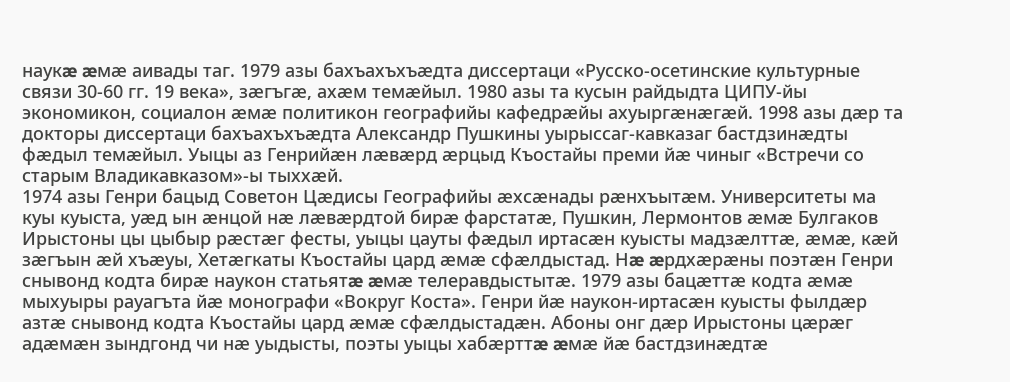наукæ æмæ аивады таг. 1979 азы бахъахъхъæдта диссертаци «Русско-осетинские культурные связи 30-60 гг. 19 века», зæгъгæ, ахæм темæйыл. 1980 азы та кусын райдыдта ЦИПУ-йы экономикон, социалон æмæ политикон географийы кафедрæйы ахуыргæнæгæй. 1998 азы дæр та докторы диссертаци бахъахъхъæдта Александр Пушкины уырыссаг-кавказаг бастдзинæдты фæдыл темæйыл. Уыцы аз Генрийæн лæвæрд æрцыд Къостайы преми йæ чиныг «Встречи со старым Владикавказом»-ы тыххæй.
1974 азы Генри бацыд Советон Цæдисы Географийы æхсæнады рæнхъытæм. Университеты ма куы куыста, уæд ын æнцой нæ лæвæрдтой бирæ фарстатæ, Пушкин, Лермонтов æмæ Булгаков Ирыстоны цы цыбыр рæстæг фесты, уыцы цауты фæдыл иртасæн куысты мадзæлттæ, æмæ, кæй зæгъын æй хъæуы, Хетæгкаты Къостайы цард æмæ сфæлдыстад. Нæ æрдхæрæны поэтæн Генри снывонд кодта бирæ наукон статьятæ æмæ телеравдыстытæ. 1979 азы бацæттæ кодта æмæ мыхуыры рауагъта йæ монографи «Вокруг Коста». Генри йæ наукон-иртасæн куысты фылдæр азтæ снывонд кодта Къостайы цард æмæ сфæлдыстадæн. Абоны онг дæр Ирыстоны цæрæг адæмæн зындгонд чи нæ уыдысты, поэты уыцы хабæрттæ æмæ йæ бастдзинæдтæ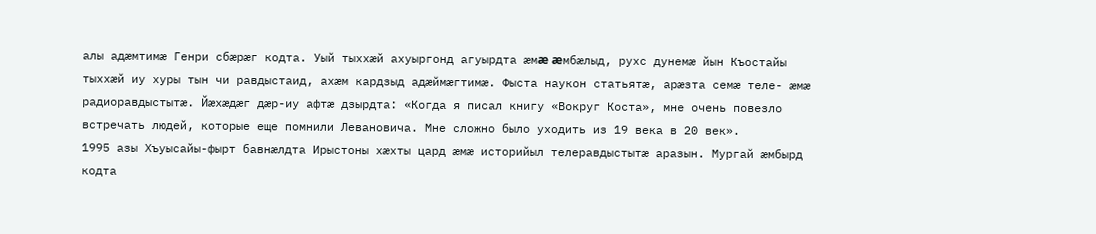алы адæмтимæ Генри сбæрæг кодта. Уый тыххæй ахуыргонд агуырдта æмæ æмбæлыд, рухс дунемæ йын Къостайы тыххæй иу хуры тын чи равдыстаид, ахæм кардзыд адæймæгтимæ. Фыста наукон статьятæ, арæзта семæ теле- æмæ радиоравдыстытæ. Йæхæдæг дæр-иу афтæ дзырдта: «Когда я писал книгу «Вокруг Коста», мне очень повезло встречать людей, которые еще помнили Левановича. Мне сложно было уходить из 19 века в 20 век».
1995 азы Хъуысайы-фырт бавнæлдта Ирыстоны хæхты цард æмæ историйыл телеравдыстытæ аразын. Мургай æмбырд кодта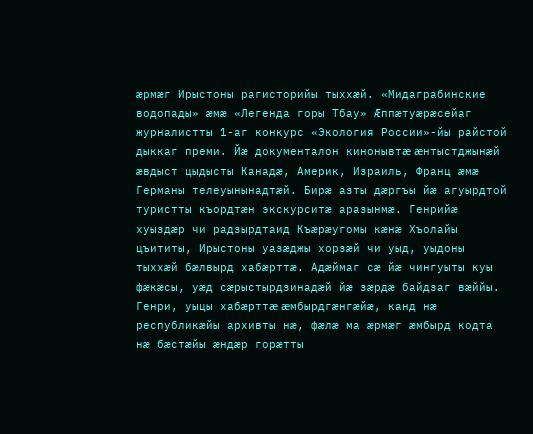æрмæг Ирыстоны рагисторийы тыххæй. «Мидаграбинские водопады» æмæ «Легенда горы Тбау» Æппæтуæрæсейаг журналистты 1-аг конкурс «Экология России»-йы райстой дыккаг преми. Йæ документалон кинонывтæ æнтыстджынæй æвдыст цыдысты Канадæ, Америк, Израиль, Франц æмæ Германы телеуынынадтæй. Бирæ азты дæргъы йæ агуырдтой туристты къордтæн экскурситæ аразынмæ. Генрийæ хуыздæр чи радзырдтаид Къæрæугомы кæнæ Хъолайы цъититы, Ирыстоны уазæджы хорзæй чи уыд, уыдоны тыххæй бæлвырд хабæрттæ. Адæймаг сæ йæ чингуыты куы фæкæсы, уæд сæрыстырдзинадæй йæ зæрдæ байдзаг вæййы. Генри, уыцы хабæрттæ æмбырдгæнгæйæ, канд нæ республикæйы архивты нæ, фæлæ ма æрмæг æмбырд кодта нæ бæстæйы æндæр горæтты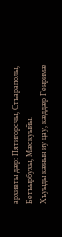архивты дæр: Пятигорсчы, Стъараполы, Бетъырбухы, Мæскуыйы.
Хъуыды кæнын иу цау, кæддæр Генримæ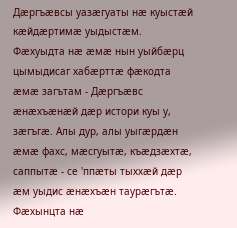Дæргъæвсы уазæгуаты нæ куыстæй кæйдæртимæ уыдыстæм. Фæхуыдта нæ æмæ нын уыйбæрц цымыдисаг хабæрттæ фæкодта æмæ загътам - Дæргъæвс æнæхъæнæй дæр истори куы у, зæгъгæ. Алы дур, алы уыгæрдæн æмæ фахс, мæсгуытæ, къæдзæхтæ, саппытæ - се 'ппæты тыххæй дæр æм уыдис æнæхъæн таурæгътæ. Фæхынцта нæ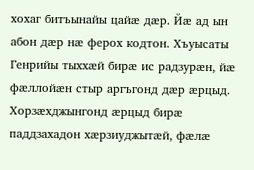хохаг битъынайы цайæ дæр. Йæ ад ын абон дæр нæ ферох кодтон. Хъуысаты Генрийы тыххæй бирæ ис радзурæн, йæ фæллойæн стыр аргъгонд дæр æрцыд. Хорзæхджынгонд æрцыд бирæ паддзахадон хæрзиуджытæй, фæлæ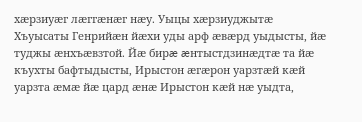хæрзиуæг лæггæнæг нæу. Уыцы хæрзиуджытæ Хъуысаты Генрийæн йæхи уды арф æвæрд уыдысты, йæ туджы æнхъæвзтой. Йæ бирæ æнтыстдзинæдтæ та йæ къухты бафтыдысты, Ирыстон æгæрон уарзтæй кæй уарзта æмæ йæ цард æнæ Ирыстон кæй нæ уыдта,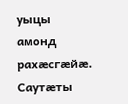уыцы амонд рахæсгæйæ.
Саутæты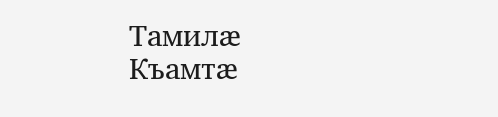Тамилæ
Къамтæ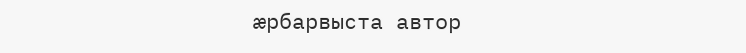æрбарвыста автор